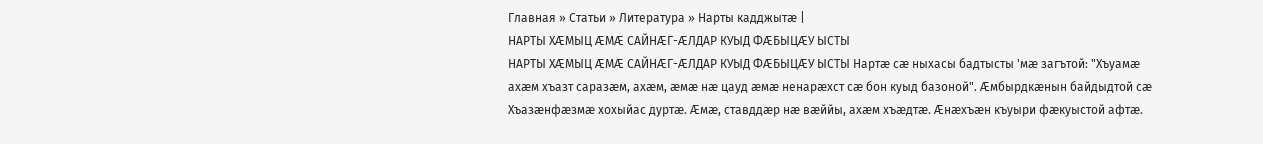Главная » Статьи » Литература » Нарты кадджытæ |
НАРТЫ ХÆМЫЦ ÆМÆ САЙНÆГ-ÆЛДАР КУЫД ФÆБЫЦÆУ ЫСТЫ
НАРТЫ ХÆМЫЦ ÆМÆ САЙНÆГ-ÆЛДАР КУЫД ФÆБЫЦÆУ ЫСТЫ Нартæ сæ ныхасы бадтысты 'мæ загътой: "Хъуамæ ахæм хъазт саразæм, ахæм, æмæ нæ цауд æмæ ненарæхст сæ бон куыд базоной". Æмбырдкæнын байдыдтой сæ Хъазæнфæзмæ хохыйас дуртæ. Æмæ, ставддæр нæ вæййы, ахæм хъæдтæ. Æнæхъæн къуыри фæкуыстой афтæ.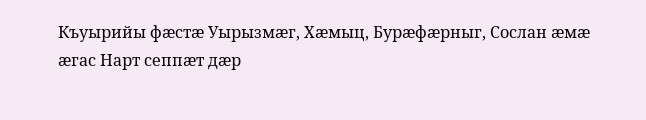Къуырийы фæстæ Уырызмæг, Хæмыц, Бурæфæрныг, Сослан æмæ æгас Нарт сеппæт дæр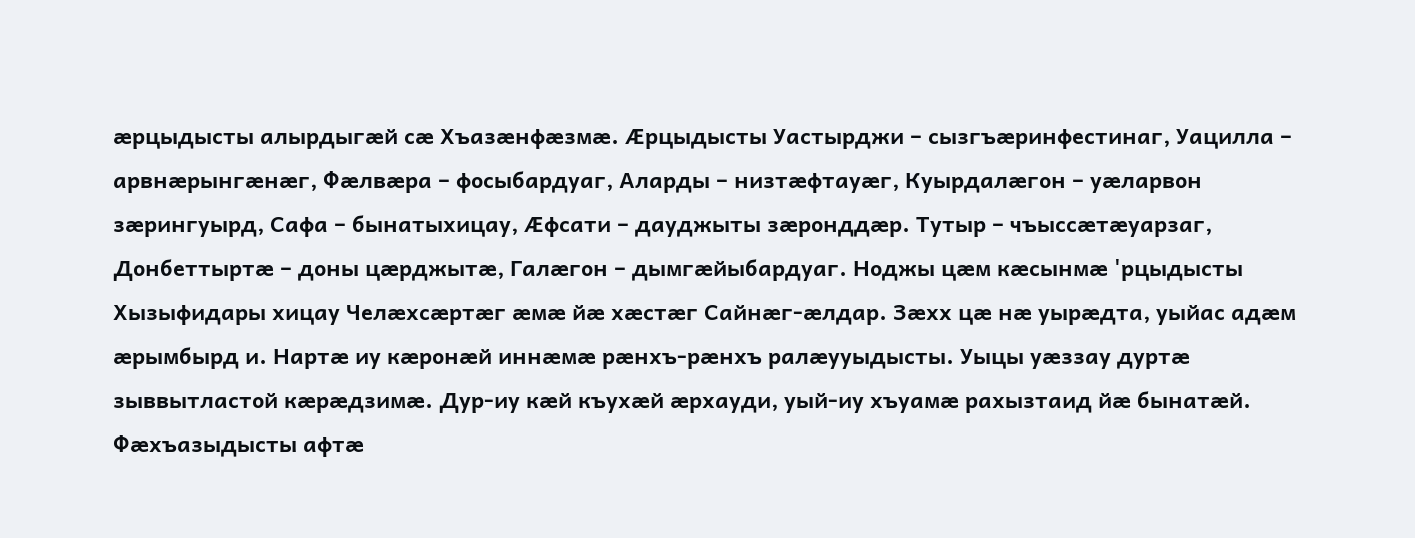æрцыдысты алырдыгæй сæ Хъазæнфæзмæ. Æрцыдысты Уастырджи – сызгъæринфестинаг, Уацилла – арвнæрынгæнæг, Фæлвæра – фосыбардуаг, Аларды – низтæфтауæг, Куырдалæгон – уæларвон зæрингуырд, Сафа – бынатыхицау, Æфсати – дауджыты зæронддæр. Тутыр – чъыссæтæуарзаг, Донбеттыртæ – доны цæрджытæ, Галæгон – дымгæйыбардуаг. Ноджы цæм кæсынмæ 'рцыдысты Хызыфидары хицау Челæхсæртæг æмæ йæ хæстæг Сайнæг-æлдар. Зæхх цæ нæ уырæдта, уыйас адæм æрымбырд и. Нартæ иу кæронæй иннæмæ рæнхъ-рæнхъ ралæууыдысты. Уыцы уæззау дуртæ зыввытластой кæрæдзимæ. Дур-иу кæй къухæй æрхауди, уый-иу хъуамæ рахызтаид йæ бынатæй. Фæхъазыдысты афтæ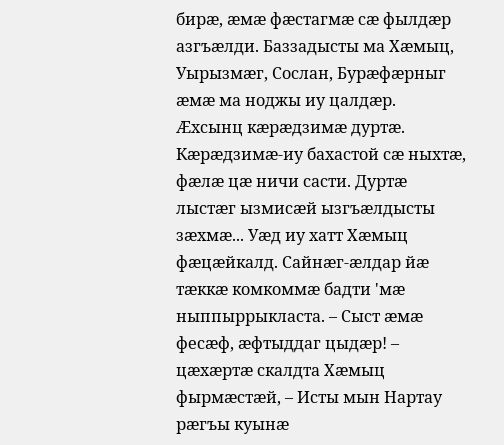бирæ, æмæ фæстагмæ сæ фылдæр азгъæлди. Баззадысты ма Хæмыц, Уырызмæг, Сослан, Бурæфæрныг æмæ ма ноджы иу цалдæр. Æхсынц кæрæдзимæ дуртæ. Кæрæдзимæ-иу бахастой сæ ныхтæ, фæлæ цæ ничи састи. Дуртæ лыстæг ызмисæй ызгъæлдысты зæхмæ... Уæд иу хатт Хæмыц фæцæйкалд. Сайнæг-æлдар йæ тæккæ комкоммæ бадти 'мæ ныппыррыкласта. – Сыст æмæ фесæф, æфтыддаг цыдæр! – цæхæртæ скалдта Хæмыц фырмæстæй, – Исты мын Нартау рæгъы куынæ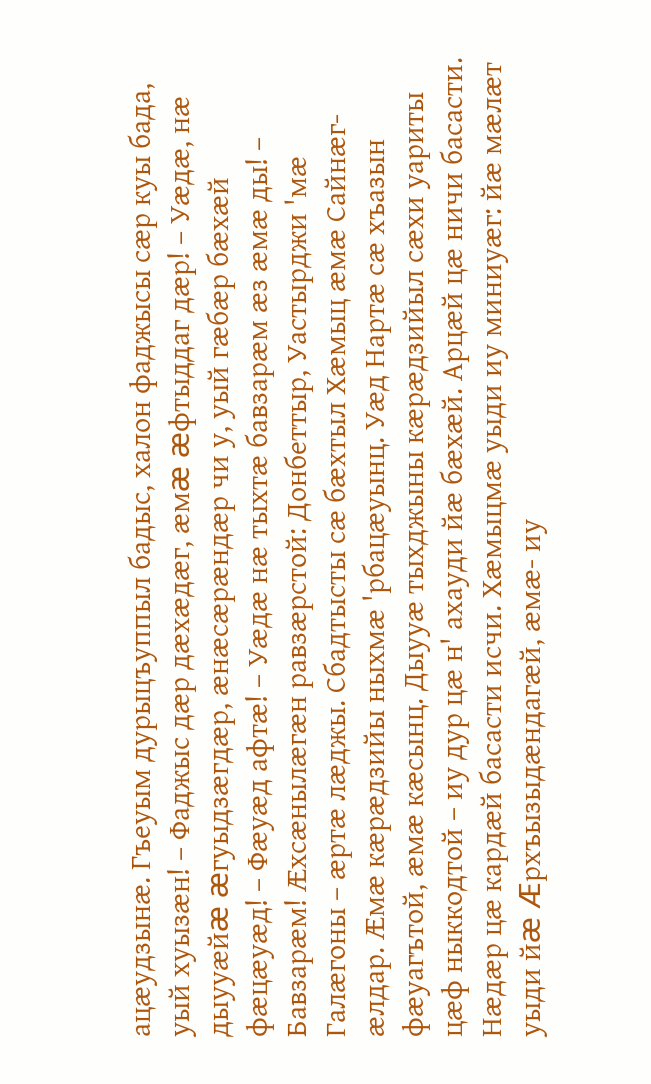ацæудзынæ. Гъеуым дурыцъуппыл бадыс, халон фаджысы сæр куы бада, уый хуызæн! – Фаджыс дæр дæхæдæг, æмæ æфтыддаг дæр! – Уæдæ, нæ дыууæйæ æгуыдзæгдæр, æнæсæрæндæр чи у, уый гæбæр бæхæй фæцæуæд! – Фæуæд афтæ! – Уæдæ нæ тыхтæ бавзарæм æз æмæ ды! – Бавзарæм! Æхсæнылæгæн равзæрстой: Донбеттыр, Уастырджи 'мæ Галæгоны – æртæ лæджы. Сбадтысты сæ бæхтыл Хæмыц æмæ Сайнæг-æлдар. Æмæ кæрæдзийы ныхмæ 'рбацæуынц. Уæд Нартæ сæ хъазын фæуагътой, æмæ кæсынц. Дыууæ тыхджыны кæрæдзийыл сæхи уариты цæф ныккодтой – иу дур цæ н' ахауди йæ бæхæй. Арцæй цæ ничи басасти. Нæдæр цæ кардæй басасти исчи. Хæмыцмæ уыди иу миниуæг: йæ мæлæт уыди йæ Æрхъызыдæндагæй, æмæ- иу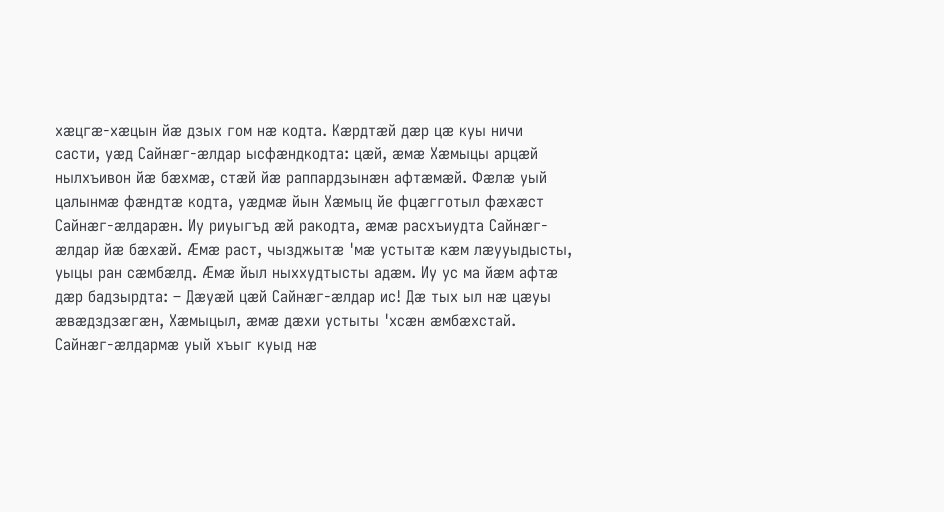хæцгæ-хæцын йæ дзых гом нæ кодта. Кæрдтæй дæр цæ куы ничи састи, уæд Сайнæг-æлдар ысфæндкодта: цæй, æмæ Хæмыцы арцæй нылхъивон йæ бæхмæ, стæй йæ раппардзынæн афтæмæй. Фæлæ уый цалынмæ фæндтæ кодта, уæдмæ йын Хæмыц йе фцæгготыл фæхæст Сайнæг-æлдарæн. Иу риуыгъд æй ракодта, æмæ расхъиудта Сайнæг-æлдар йæ бæхæй. Æмæ раст, чызджытæ 'мæ устытæ кæм лæууыдысты, уыцы ран сæмбæлд. Æмæ йыл ныххудтысты адæм. Иу ус ма йæм афтæ дæр бадзырдта: – Дæуæй цæй Сайнæг-æлдар ис! Дæ тых ыл нæ цæуы æвæдздзæгæн, Хæмыцыл, æмæ дæхи устыты 'хсæн æмбæхстай. Сайнæг-æлдармæ уый хъыг куыд нæ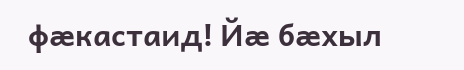фæкастаид! Йæ бæхыл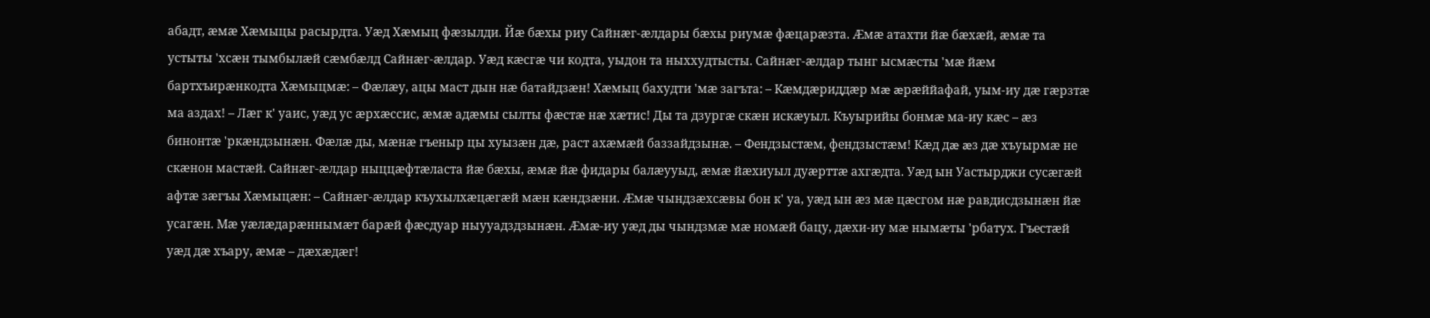абадт, æмæ Хæмыцы расырдта. Уæд Хæмыц фæзылди. Йæ бæхы риу Сайнæг-æлдары бæхы риумæ фæцарæзта. Æмæ атахти йæ бæхæй, æмæ та устыты 'хсæн тымбылæй сæмбæлд Сайнæг-æлдар. Уæд кæсгæ чи кодта, уыдон та ныххудтысты. Сайнæг-æлдар тынг ысмæсты 'мæ йæм бартхъирæнкодта Хæмыцмæ: – Фæлæу, ацы маст дын нæ батайдзæн! Хæмыц бахудти 'мæ загъта: – Кæмдæриддæр мæ æрæййафай, уым-иу дæ гæрзтæ ма аздах! – Лæг к' уаис, уæд ус æрхæссис, æмæ адæмы сылты фæстæ нæ хæтис! Ды та дзургæ скæн искæуыл. Къуырийы бонмæ ма-иу кæс – æз бинонтæ 'ркæндзынæн. Фæлæ ды, мæнæ гъеныр цы хуызæн дæ, раст ахæмæй баззайдзынæ. – Фендзыстæм, фендзыстæм! Кæд дæ æз дæ хъуырмæ не скæнон мастæй. Сайнæг-æлдар ныццæфтæласта йæ бæхы, æмæ йæ фидары балæууыд, æмæ йæхиуыл дуæрттæ ахгæдта. Уæд ын Уастырджи сусæгæй афтæ зæгъы Хæмыцæн: – Сайнæг-æлдар къухылхæцæгæй мæн кæндзæни. Æмæ чындзæхсæвы бон к' уа, уæд ын æз мæ цæсгом нæ равдисдзынæн йæ усагæн. Мæ уæлæдарæннымæт барæй фæсдуар ныууадздзынæн. Æмæ-иу уæд ды чындзмæ мæ номæй бацу, дæхи-иу мæ нымæты 'рбатух. Гъестæй уæд дæ хъару, æмæ – дæхæдæг!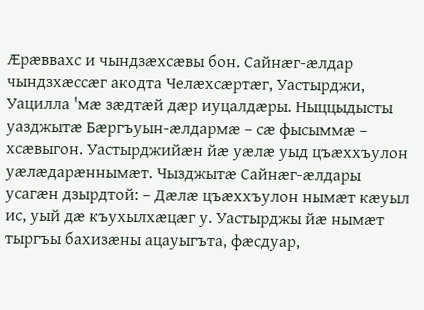Æрæввахс и чындзæхсæвы бон. Сайнæг-æлдар чындзхæссæг акодта Челæхсæртæг, Уастырджи, Уацилла 'мæ зæдтæй дæр иуцалдæры. Ныццыдысты уазджытæ Бæргъуын-æлдармæ – сæ фысыммæ – хсæвыгон. Уастырджийæн йæ уæлæ уыд цъæххъулон уæлæдарæннымæт. Чызджытæ Сайнæг-æлдары усагæн дзырдтой: – Дæлæ цъæххъулон нымæт кæуыл ис, уый дæ къухылхæцæг у. Уастырджы йæ нымæт тыргъы бахизæны ацауыгъта, фæсдуар,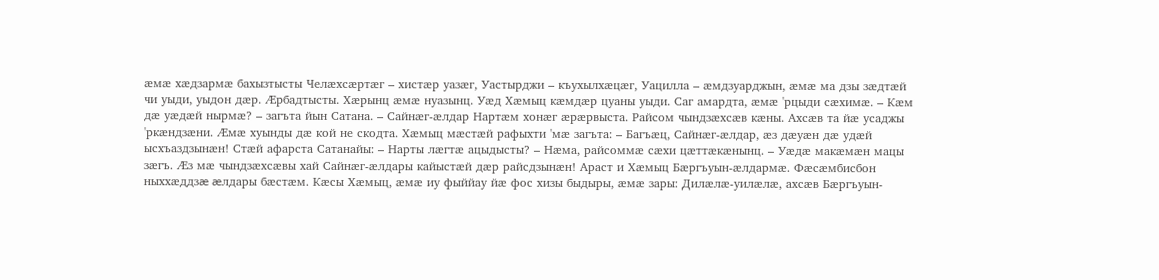æмæ хæдзармæ бахызтысты Челæхсæртæг – хистæр уазæг, Уастырджи – къухылхæцæг, Уацилла – æмдзуарджын, æмæ ма дзы зæдтæй чи уыди, уыдон дæр. Æрбадтысты. Хæрынц æмæ нуазынц. Уæд Хæмыц кæмдæр цуаны уыди. Саг амардта, æмæ 'рцыди сæхимæ. – Кæм дæ уæдæй нырмæ? – загъта йын Сатана. – Сайнæг-æлдар Нартæм хонæг æрæрвыста. Райсом чындзæхсæв кæны. Ахсæв та йæ усаджы 'ркæндзæни. Æмæ хуынды дæ кой не скодта. Хæмыц мæстæй рафыхти 'мæ загъта: – Багъæц, Сайнæг-æлдар, æз дæуæн дæ удæй ысхъаздзынæн! Стæй афарста Сатанайы: – Нарты лæгтæ ацыдысты? – Нæма, райсоммæ сæхи цæттæкæнынц. – Уæдæ макæмæн мацы зæгъ. Æз мæ чындзæхсæвы хай Сайнæг-æлдары кайыстæй дæр райсдзынæн! Араст и Хæмыц Бæргъуын-æлдармæ. Фæсæмбисбон ныххæддзæ æлдары бæстæм. Кæсы Хæмыц, æмæ иу фыййау йæ фос хизы быдыры, æмæ зары: Дилæлæ-уилæлæ, ахсæв Бæргъуын-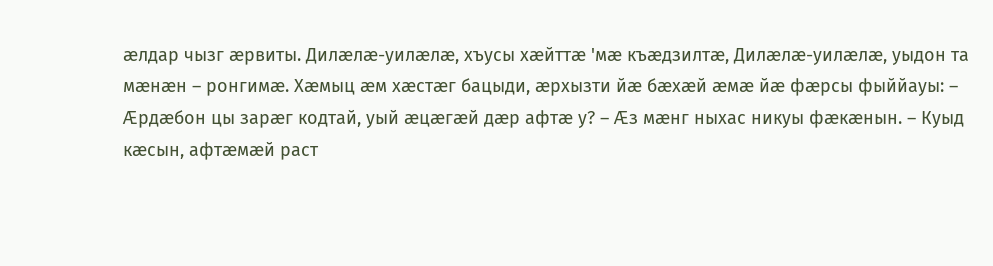æлдар чызг æрвиты. Дилæлæ-уилæлæ, хъусы хæйттæ 'мæ къæдзилтæ, Дилæлæ-уилæлæ, уыдон та мæнæн – ронгимæ. Хæмыц æм хæстæг бацыди, æрхызти йæ бæхæй æмæ йæ фæрсы фыййауы: – Æрдæбон цы зарæг кодтай, уый æцæгæй дæр афтæ у? – Æз мæнг ныхас никуы фæкæнын. – Куыд кæсын, афтæмæй раст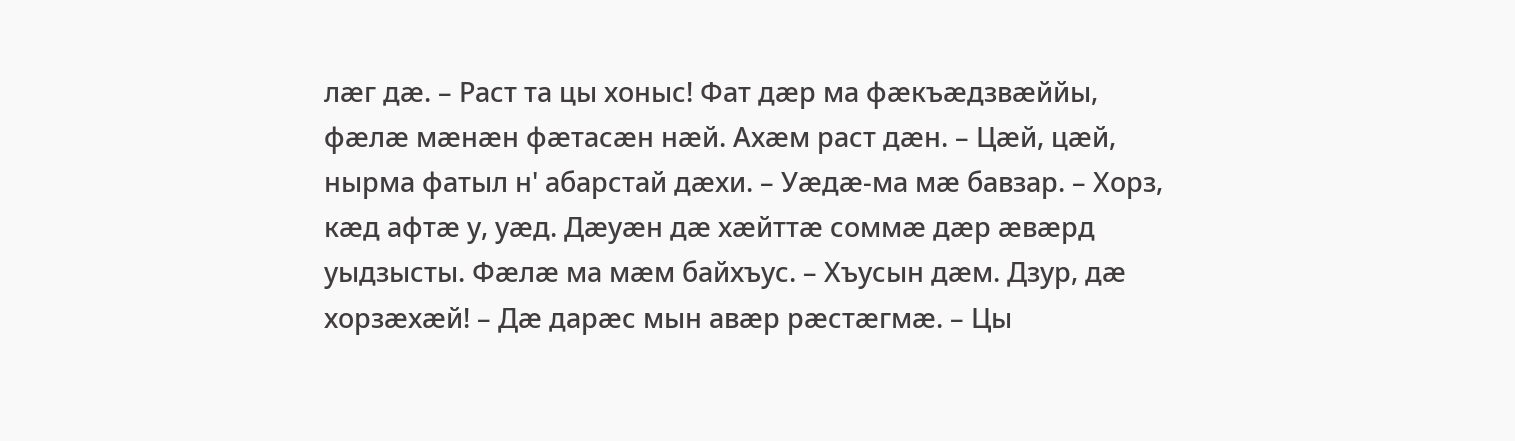лæг дæ. – Раст та цы хоныс! Фат дæр ма фæкъæдзвæййы, фæлæ мæнæн фæтасæн нæй. Ахæм раст дæн. – Цæй, цæй, нырма фатыл н' абарстай дæхи. – Уæдæ-ма мæ бавзар. – Хорз, кæд афтæ у, уæд. Дæуæн дæ хæйттæ соммæ дæр æвæрд уыдзысты. Фæлæ ма мæм байхъус. – Хъусын дæм. Дзур, дæ хорзæхæй! – Дæ дарæс мын авæр рæстæгмæ. – Цы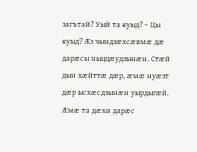загътай? Уый та куыд? – Цы куыд? Æз чындзæхсæвмæ дæ дарæсы ныццæудзынæн. Стæй дын хæйттæ дæр, æмæ нуæзт дæр ысхæсдзынæн уырдыгæй. Æмæ та дæхи дарæс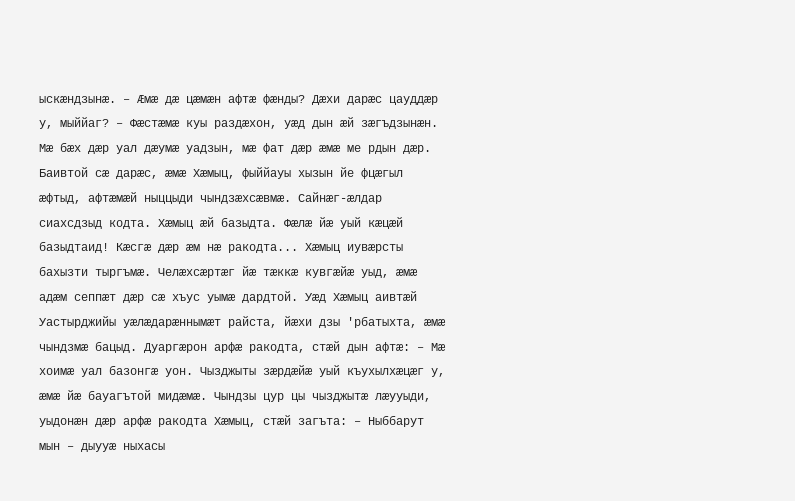ыскæндзынæ. – Æмæ дæ цæмæн афтæ фæнды? Дæхи дарæс цауддæр у, мыййаг? – Фæстæмæ куы раздæхон, уæд дын æй зæгъдзынæн. Мæ бæх дæр уал дæумæ уадзын, мæ фат дæр æмæ ме рдын дæр. Баивтой сæ дарæс, æмæ Хæмыц, фыййауы хызын йе фцæгыл æфтыд, афтæмæй ныццыди чындзæхсæвмæ. Сайнæг-æлдар сиахсдзыд кодта. Хæмыц æй базыдта. Фæлæ йæ уый кæцæй базыдтаид! Кæсгæ дæр æм нæ ракодта... Хæмыц иувæрсты бахызти тыргъмæ. Челæхсæртæг йæ тæккæ кувгæйæ уыд, æмæ адæм сеппæт дæр сæ хъус уымæ дардтой. Уæд Хæмыц аивтæй Уастырджийы уæлæдарæннымæт райста, йæхи дзы 'рбатыхта, æмæ чындзмæ бацыд. Дуаргæрон арфæ ракодта, стæй дын афтæ: – Мæ хоимæ уал базонгæ уон. Чызджыты зæрдæйæ уый къухылхæцæг у, æмæ йæ бауагътой мидæмæ. Чындзы цур цы чызджытæ лæууыди, уыдонæн дæр арфæ ракодта Хæмыц, стæй загъта: – Ныббарут мын – дыууæ ныхасы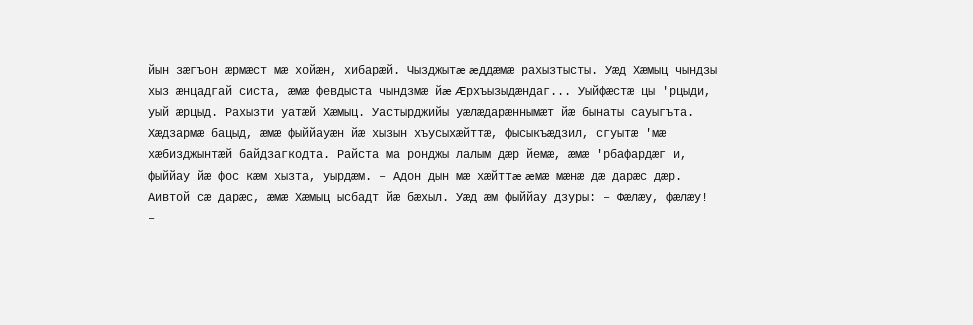йын зæгъон æрмæст мæ хойæн, хибарæй. Чызджытæ æддæмæ рахызтысты. Уæд Хæмыц чындзы хыз æнцадгай систа, æмæ февдыста чындзмæ йæ Æрхъызыдæндаг... Уыйфæстæ цы 'рцыди, уый æрцыд. Рахызти уатæй Хæмыц. Уастырджийы уæлæдарæннымæт йæ бынаты сауыгъта. Хæдзармæ бацыд, æмæ фыййауæн йæ хызын хъусыхæйттæ, фысыкъæдзил, сгуытæ 'мæ хæбизджынтæй байдзагкодта. Райста ма ронджы лалым дæр йемæ, æмæ 'рбафардæг и, фыййау йæ фос кæм хызта, уырдæм. – Адон дын мæ хæйттæ æмæ мæнæ дæ дарæс дæр. Аивтой сæ дарæс, æмæ Хæмыц ысбадт йæ бæхыл. Уæд æм фыййау дзуры: – Фæлæу, фæлæу! –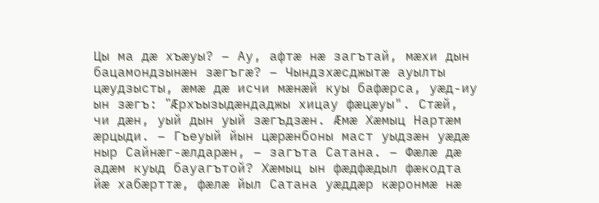Цы ма дæ хъæуы? – Ау, афтæ нæ загътай, мæхи дын бацамондзынæн зæгъгæ? – Чындзхæсджытæ ауылты цæудзысты, æмæ дæ исчи мæнæй куы бафæрса, уæд-иу ын зæгъ: "Æрхъызыдæндаджы хицау фæцæуы". Стæй, чи дæн, уый дын уый зæгъдзæн. Æмæ Хæмыц Нартæм æрцыди. – Гъеуый йын цæрæнбоны маст уыдзæн уæдæ ныр Сайнæг-æлдарæн, – загъта Сатана. – Фæлæ дæ адæм куыд бауагътой? Хæмыц ын фæдфæдыл фæкодта йæ хабæрттæ, фæлæ йыл Сатана уæддæр кæронмæ нæ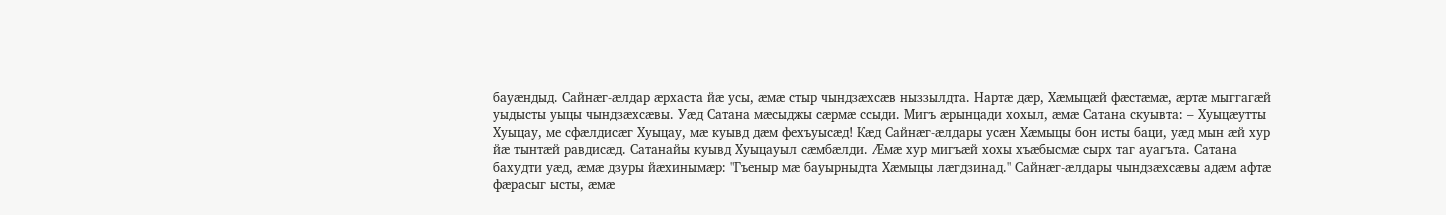бауæндыд. Сайнæг-æлдар æрхаста йæ усы, æмæ стыр чындзæхсæв ныззылдта. Нартæ дæр, Хæмыцæй фæстæмæ, æртæ мыггагæй уыдысты уыцы чындзæхсæвы. Уæд Сатана мæсыджы сæрмæ ссыди. Мигъ æрынцади хохыл, æмæ Сатана скуывта: – Хуыцæутты Хуыцау, ме сфæлдисæг Хуыцау, мæ куывд дæм фехъуысæд! Кæд Сайнæг-æлдары усæн Хæмыцы бон исты баци, уæд мын æй хур йæ тынтæй равдисæд. Сатанайы куывд Хуыцауыл сæмбæлди. Æмæ хур мигъæй хохы хъæбысмæ сырх таг ауагъта. Сатана бахудти уæд, æмæ дзуры йæхинымæр: "Гъеныр мæ бауырныдта Хæмыцы лæгдзинад." Сайнæг-æлдары чындзæхсæвы адæм афтæ фæрасыг ысты, æмæ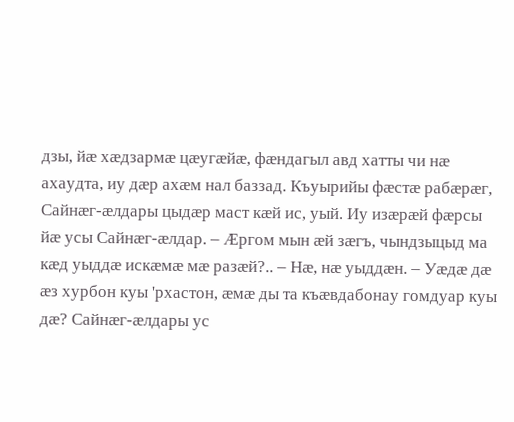дзы, йæ хæдзармæ цæугæйæ, фæндагыл авд хатты чи нæ ахаудта, иу дæр ахæм нал баззад. Къуырийы фæстæ рабæрæг, Сайнæг-æлдары цыдæр маст кæй ис, уый. Иу изæрæй фæрсы йæ усы Сайнæг-æлдар. – Æргом мын æй зæгъ, чындзыцыд ма кæд уыддæ искæмæ мæ разæй?.. – Нæ, нæ уыддæн. – Уæдæ дæ æз хурбон куы 'рхастон, æмæ ды та къæвдабонау гомдуар куы дæ? Сайнæг-æлдары ус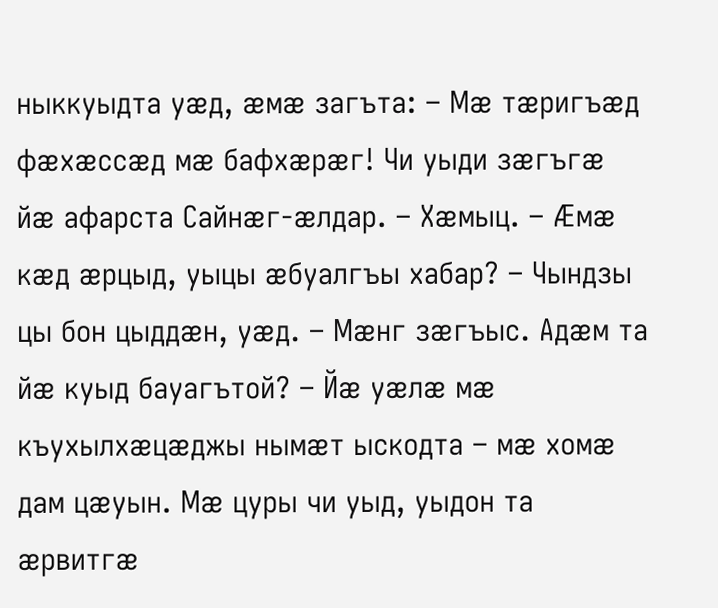ныккуыдта уæд, æмæ загъта: – Мæ тæригъæд фæхæссæд мæ бафхæрæг! Чи уыди зæгъгæ йæ афарста Сайнæг-æлдар. – Хæмыц. – Æмæ кæд æрцыд, уыцы æбуалгъы хабар? – Чындзы цы бон цыддæн, уæд. – Мæнг зæгъыс. Адæм та йæ куыд бауагътой? – Йæ уæлæ мæ къухылхæцæджы нымæт ыскодта – мæ хомæ дам цæуын. Мæ цуры чи уыд, уыдон та æрвитгæ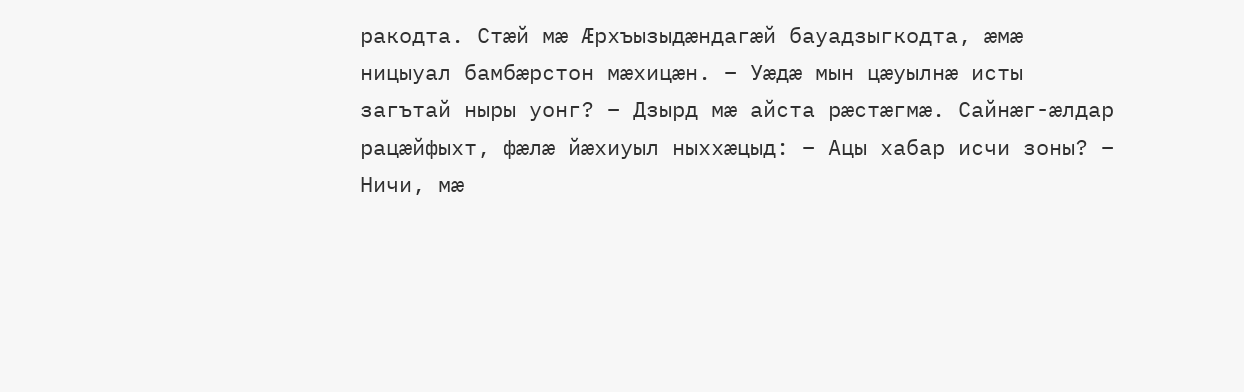ракодта. Стæй мæ Æрхъызыдæндагæй бауадзыгкодта, æмæ ницыуал бамбæрстон мæхицæн. – Уæдæ мын цæуылнæ исты загътай ныры уонг? – Дзырд мæ айста рæстæгмæ. Сайнæг-æлдар рацæйфыхт, фæлæ йæхиуыл ныххæцыд: – Ацы хабар исчи зоны? – Ничи, мæ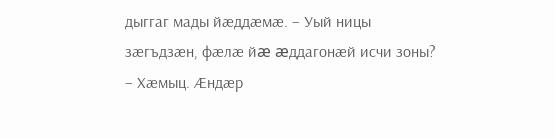дыггаг мады йæддæмæ. – Уый ницы зæгъдзæн, фæлæ йæ æддагонæй исчи зоны? – Хæмыц. Æндæр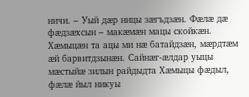ничи. – Уый дæр ницы зæгъдзæн. Фæлæ дæ фæдзæхсын – макæмæн мацы скойкæн. Хæмыцæн та ацы ми нæ батайдзæн, мæрдтæм æй барвитдзынæн. Сайнæг-æлдар уыцы мæстыйæ зилын райдыдта Хæмыцы фæдыл, фæлæ йыл никуы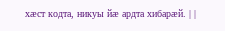хæст кодта, никуы йæ ардта хибарæй. | |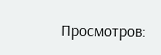Просмотров: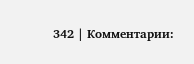342 | Комментарии: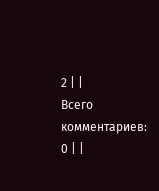2 | |
Всего комментариев: 0 | |